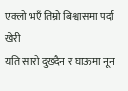एक्लो भएँ तिम्रो बिश्वासमा पर्दा खेरी
यति सारो दुख्दैन र घाऊमा नून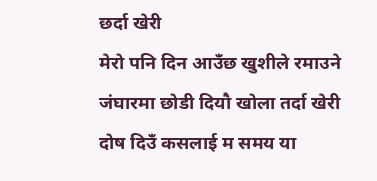छर्दा खेरी
मेरो पनि दिन आउँछ खुशीले रमाउने
जंघारमा छोडी दियौ खोला तर्दा खेरी
दोष दिउँ कसलाई म समय या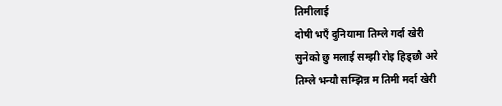तिमीलाई
दोषी भएँ दुनियामा तिम्ले गर्दा खेरी
सुनेको छु मलाई सम्झी रोइ हिड्छौ अरे
तिम्ले भन्यौ सम्झिन्न म तिमी मर्दा खेरी